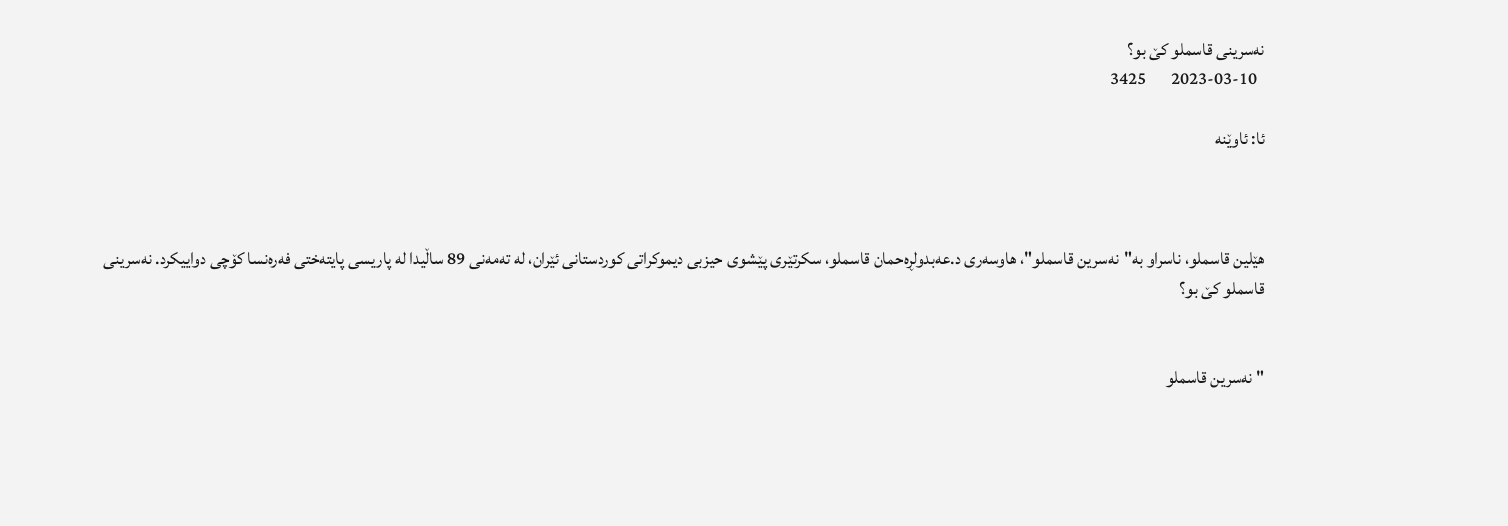نەسرینی قاسملو کێ بو؟
  2023-03-10       3425

ئا: ئاوێنە



هێلین قاسملو، ناسراو بە"نەسرین قاسملو"، هاوسەری د.عەبدولڕەحمان قاسملو، سکرتێری پێشوی حیزبی دیموکراتی کوردستانی ئێران، لە تەمەنی 89 ساڵیدا لە پاریسی پایتەختی فەرەنسا کۆچی دواییکرد. نەسرینی قاسملو کێ بو؟


" نەسرین قاسملو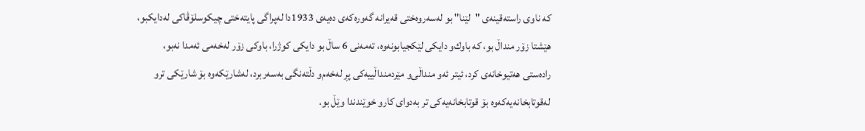کە ناوی راستەقینەی "لێنا" بو له‌سه‌روه‌ختی‌ قه‌یرانه‌ گه‌وره‌كه‌ی‌ ده‌یه‌ی‌ 1933دا له‌پراگی‌ پایته‌ختی‌ چیكوسلۆڤاكی‌ له‌دایكبو، هێشتا زۆر منداڵ‌ بو، كه‌ باوك‌و دایكی‌ لێكجیابونه‌وه‌، ته‌مه‌نی‌ 6 ساڵ‌ بو دایكی‌ كوژرا، باوكی‌ زۆر له‌خه‌می‌ ئه‌مدا نه‌بو، راده‌ستی‌ هه‌تیوخانه‌ی‌ كرد، ئیتر ئه‌و منداڵی‌‌و مێردمنداڵییه‌كی‌ پڕ له‌خه‌م‌و دڵته‌نگی‌ به‌سه‌ربرد، له‌شارێكه‌وه‌ بۆ شارێكی‌ ترو له‌قوتابخانه‌یه‌كه‌وه‌ بۆ قوتابخانه‌یه‌كی‌ تر به‌دوای‌ كارو خوێندندا وێڵ‌ بو.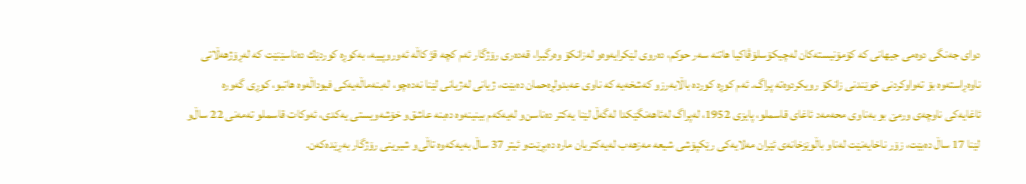دوای‌ جه‌نگی‌ دوه‌می‌ جیهانی‌ كه‌ كۆمۆنیسته‌كان له‌چیكۆسلۆڤاكیا هاتنه‌ سه‌ر حوكم، ده‌روی‌ لێكرایه‌وه‌و له‌زانكۆ وه‌رگیرا، قه‌ده‌ری‌ رۆژگار ئه‌م كچه‌ قژ كاڵه‌ ئه‌وروپییه‌، به‌كوڕه‌ كوردێك ده‌ناسێنێت كه‌ له‌ڕۆژهه‌ڵاتی‌ ناوه‌ڕاسته‌وه‌ بۆ ته‌واوكردنی‌ خوێندنی‌ زانكۆ رویكردوه‌ته‌ پراگ. ئه‌م كوڕه‌ كورده‌ باڵابه‌رزو كه‌شخه‌یه‌ كه‌ ناوی‌ عه‌بدولڕه‌حمان ده‌بێت، ژیانی‌ له‌ژیانی‌ لێنا نه‌ده‌چو، له‌بنه‌ماڵه‌یه‌كی‌ فیوداڵه‌وه‌ هاتبو، كوڕی‌ گه‌وره‌ ئاغایه‌كی‌ ناوچه‌ی‌ ورمێ‌ بو به‌ناوی‌ محه‌مه‌د ئاغای‌ قاسملو، پایزی‌ 1952، له‌پراگ له‌ئاهه‌نگێكدا له‌گه‌ڵ‌ لێنا یه‌كتر ده‌ناسن‌و له‌یه‌كه‌م بینینه‌وه‌ ده‌بنه‌ عاشق‌و خۆشه‌ویستی‌ یه‌كدی‌، ئه‌وكات قاسملو ته‌مه‌نی‌ 22 ساڵ‌‌و لێنا 17 ساڵ‌ ده‌بێت، زۆر ناخایه‌نێت له‌ناو باڵوێزخانه‌ی‌ ئێران مه‌لایه‌كی‌ رێكپۆشی‌ شیعه‌ مه‌زهه‌ب له‌یه‌كتریان ماره‌ ده‌بڕێت‌و ئیتر 37 ساڵ‌ به‌یه‌كه‌وه‌ تاڵی‌‌و شیرینی‌ رۆژگار به‌ڕێده‌كه‌ن.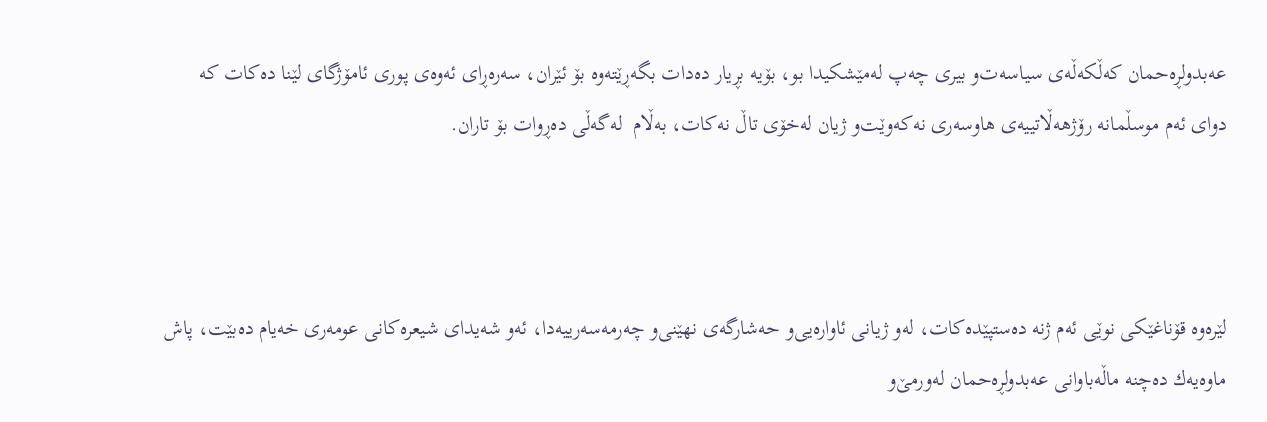عه‌بدولڕه‌حمان كه‌ڵكه‌ڵه‌ی‌ سیاسه‌ت‌و بیری‌ چه‌پ له‌مێشكیدا بو، بۆیه‌ بڕیار ده‌دات بگه‌ڕێته‌وه‌ بۆ ئێران، سه‌ره‌ڕای‌ ئه‌وه‌ی‌ پوری‌ ئامۆژگای‌ لێنا ده‌كات كه‌ دوای‌ ئه‌م موسڵمانه‌ رۆژهه‌ڵاتییه‌ی‌ هاوسه‌ری‌ نه‌كه‌وێت‌و ژیان له‌خۆی‌ تاڵ‌ نه‌كات، به‌ڵام  له‌گه‌ڵی‌ ده‌ڕوات بۆ تاران.



لێره‌وه‌ قۆناغێكی‌ نوێی‌ ئه‌م ژنه‌ ده‌ستپێده‌كات، له‌و ژیانی‌ ئاواره‌یی‌‌و حه‌شارگه‌ی‌ نهێنی‌و چه‌رمه‌سه‌رییه‌دا، ئه‌و شه‌یدای‌ شیعره‌كانی‌ عومه‌ری‌ خه‌یام ده‌بێت، پاش ماوه‌یه‌ك ده‌چنه‌ ماڵه‌باوانی‌ عه‌بدولڕه‌حمان له‌ورمێ‌‌و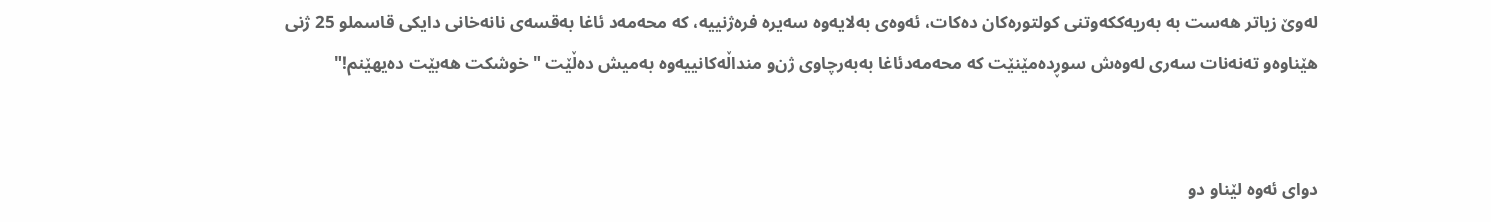له‌وێ‌ زیاتر هه‌ست به‌ به‌ریه‌ككه‌وتنی‌ كولتوره‌كان ده‌كات، ئه‌وه‌ی‌ به‌لایه‌وه‌ سه‌یره‌ فره‌ژنییه‌، كه‌ محه‌مه‌د ئاغا به‌قسه‌ی‌ نانه‌خانی‌ دایكی‌ قاسملو 25 ژنی‌ هێناوه‌‌و ته‌نه‌نات سه‌ری‌ له‌وه‌ش سوڕده‌مێنێت كه‌ محه‌مه‌دئاغا به‌به‌رچاوی‌ ژن‌و منداڵه‌كانییه‌وه‌ به‌میش ده‌ڵێت "خوشكت هه‌بێت ده‌یهێنم!"


دوای‌ ئه‌وه‌ لێناو دو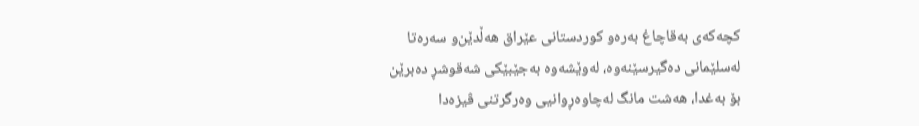كچه‌كه‌ی‌ به‌قاچاغ به‌ره‌و كوردستانی‌ عێراق هه‌ڵدێن‌و سه‌ره‌تا له‌سلێمانی‌ ده‌گیرسێنه‌وه‌، له‌وێشه‌وه‌ به‌جێبێكی‌ شه‌قوشڕ ده‌برێن بۆ به‌غدا، هه‌شت مانگ له‌چاوه‌ڕوانیی‌ وه‌رگرتنی‌ ڤیزه‌دا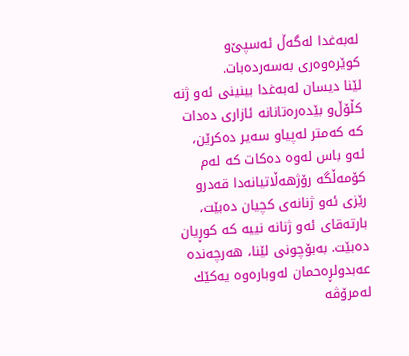له‌به‌غدا له‌گه‌ڵ‌ ئه‌سپێ‌‌و كوێره‌وه‌ری‌ به‌سه‌رده‌بات.
لێنا دیسان له‌به‌غدا بینینی‌ ئه‌و ژنە كڵۆڵ‌‌و بێده‌ره‌تانانه‌ ئازاری‌ ده‌دات كه‌ كه‌متر له‌پیاو سه‌یر ده‌كرێن، ئه‌و باس له‌وه‌ ده‌كات كه‌ له‌م كۆمه‌ڵگه‌ رۆژهه‌ڵاتیانه‌دا قه‌درو رێزی‌ ئه‌و ژنانه‌ی‌ كچیان ده‌بێت، بارته‌قای‌ ئه‌و ژنانه‌ نییه‌ كه‌ كوڕیان ده‌بێت. به‌بۆچونی‌ لێنا، هه‌رچه‌نده‌ عه‌بدولڕه‌حمان له‌وباره‌وه‌ یه‌كێك له‌مرۆڤه‌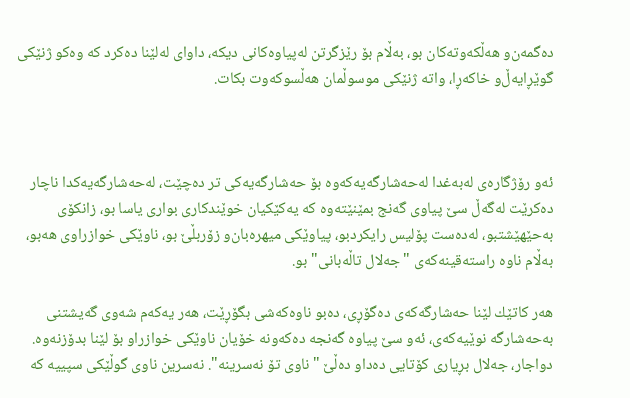ده‌گمه‌ن‌و هه‌ڵكه‌وته‌كان بو، به‌ڵام بۆ رێزگرتن له‌پیاوه‌كانی‌ دیكه‌، داوای‌ له‌لێنا ده‌كرد كه‌ وه‌كو ژنێكی‌ گوێڕایه‌ڵ‌‌و خاكه‌ڕا، واته‌ ژنێكی‌ موسوڵمان هه‌ڵسوكه‌وت بكات.



ئه‌و رۆژگاره‌ی‌ له‌به‌غدا له‌حه‌شارگه‌یه‌كه‌وه‌ بۆ حه‌شارگه‌یه‌كی‌ تر ده‌چێت، له‌حه‌شارگه‌یه‌كدا ناچار ده‌كرێت له‌گه‌ڵ‌ سێ‌ پیاوی‌ گه‌نج بمێنێته‌وه‌ كه‌ یه‌كێكیان خوێندكاری‌ بواری‌ یاسا بو، زانكۆی‌ به‌حێهێشتبو، له‌ده‌ست پۆلیس رایكردبو، پیاوێكی‌ میهره‌بان‌و زۆربڵێ‌ بو، ناوێكی‌ خوازراوی‌ هه‌بو، به‌ڵام ناوه‌ راسته‌قینه‌كه‌ی‌ "جه‌لال تاڵه‌بانی‌" بو.

هه‌ر كاتێك لێنا حه‌شارگه‌كه‌ی‌ ده‌گۆڕی‌، ده‌بو ناوه‌كه‌شی‌ بگۆڕێت، هه‌ر یه‌كه‌م شه‌وی‌ گه‌یشتنی‌ به‌حه‌شارگه‌ نوێیه‌كه‌ی‌، ئه‌و سێ‌ پیاوه‌ گه‌نجه‌ ده‌كه‌ونه‌ خۆیان ناوێكی‌ خوازراو بۆ لێنا بدۆزنه‌وه‌. دواجار، جه‌لال بڕیاری‌ كۆتایی‌ ده‌دا‌و ده‌ڵێ‌ "ناوی‌ تۆ نه‌سرینه‌". نه‌سرین ناوی‌ گوڵێكی‌ سپییه‌ كه‌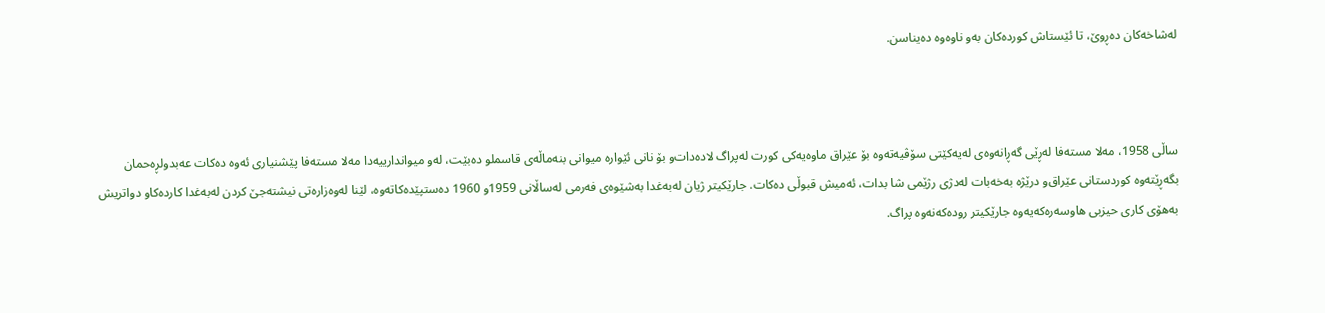له‌شاخه‌كان ده‌ڕوێ‌، تا ئێستاش كورده‌كان به‌و ناوه‌وه‌ ده‌یناسن.



ساڵی‌ 1958، مه‌لا مسته‌فا له‌ڕێی‌ گه‌ڕانه‌وه‌ی‌ له‌یه‌كێتی‌ سۆڤیه‌ته‌وه‌ بۆ عێراق ماوه‌یه‌كی‌ كورت له‌پراگ لاده‌دات‌و بۆ نانی‌ ئێواره‌ میوانی‌ بنه‌ماڵه‌ی‌ قاسملو ده‌بێت، له‌و میواندارییه‌دا مه‌لا مسته‌فا پێشنیاری‌ ئه‌وه‌ ده‌كات عه‌بدولڕه‌حمان بگه‌ڕێته‌وه‌ كوردستانی‌ عێراق‌و درێژه‌ به‌خه‌بات له‌دژی‌ رژێمی‌ شا بدات، ئه‌میش قبوڵی‌ ده‌كات. جارێكیتر ژیان له‌به‌غدا به‌شێوه‌ی‌ فه‌رمی‌ له‌ساڵانی‌ 1959و 1960 ده‌ستپێده‌كاته‌وه‌، لێنا له‌وه‌زاره‌تی‌ نیشته‌جێ‌ كردن له‌به‌غدا كارده‌كا‌و دواتریش به‌هۆی‌ كاری‌ حیزبی‌ هاوسه‌ره‌كه‌یه‌وه‌ جارێكیتر روده‌كه‌نه‌وه‌ پراگ.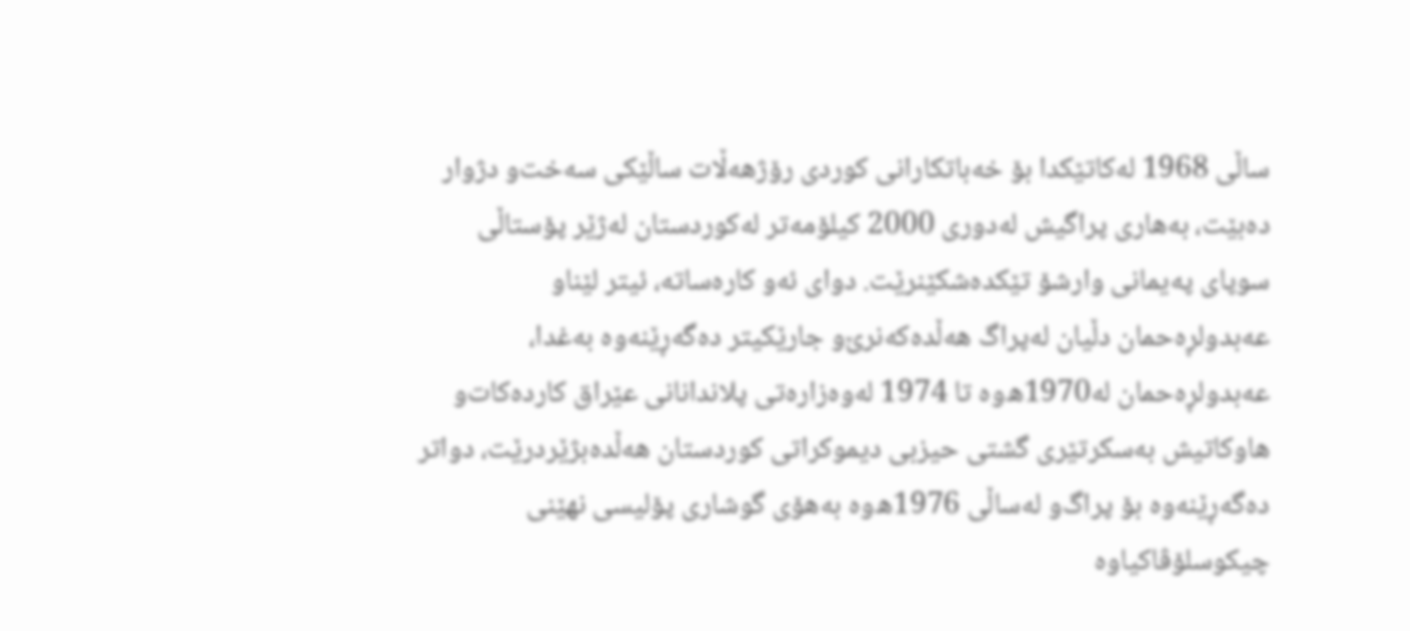ساڵی‌ 1968 له‌كاتێكدا بۆ خه‌باتكارانی‌ كوردی‌ رۆژهه‌ڵات ساڵێكی‌ سه‌خت‌و دژوار ده‌بێت، به‌هاری‌ پراگیش له‌دوری‌ 2000 كیلۆمه‌تر له‌كوردستان له‌ژێر پۆستاڵی‌ سوپای‌ په‌یمانی‌ وارشۆ تێكده‌شكێنرێت. دوای‌ ئه‌و كاره‌ساته‌، ئیتر لێناو عه‌بدولڕه‌حمان دڵیان له‌پراگ هه‌ڵده‌كه‌نرێ‌‌و جارێكیتر ده‌گه‌ڕێنه‌وه‌ به‌غدا، عه‌بدولڕه‌حمان له‌1970ه‌وه‌ تا 1974 له‌وه‌زاره‌تی‌ پلاندانانی‌ عێراق كارده‌كات‌و هاوكاتیش به‌سكرتێری‌ گشتی‌ حیزبی‌ دیموكراتی‌ كوردستان هه‌ڵده‌بژێردرێت، دواتر ده‌گه‌ڕێنه‌وه‌ بۆ پراگ‌و له‌ساڵی‌ 1976ه‌وه‌ به‌هۆی‌ گوشاری‌ پۆلیسی‌ نهێنی‌ چیكوسلۆڤاكیاوه‌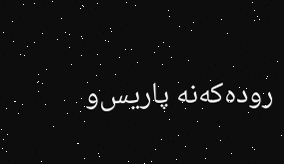روده‌كه‌نه‌ پاریس‌و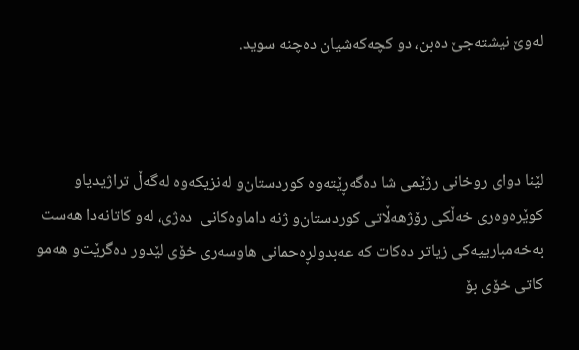له‌وێ‌ نیشته‌جێ‌ ده‌بن، دو كچه‌كه‌شیان ده‌چنه‌ سوید.



لێنا دوای‌ روخانی‌ رژێمی‌ شا ده‌گه‌ڕێته‌وه‌ كوردستان‌و له‌نزیكه‌وه‌ له‌گه‌ڵ‌ تراژیدیا‌و كوێره‌وه‌ری‌ خه‌ڵكی‌ رۆژهه‌ڵاتی‌ كوردستان‌و ژنه‌ داماوه‌كانی‌  ده‌ژی‌، له‌و كاتانه‌دا هه‌ست به‌خه‌مبارییه‌كی‌ زیاتر ده‌كات كه‌ عه‌بدولڕه‌حمانی‌ هاوسه‌ری‌ خۆی‌ لێدور ده‌گرێت‌و هه‌مو كاتی‌ خۆی‌ بۆ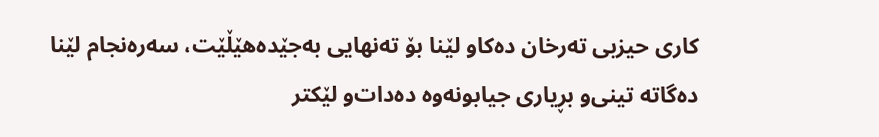كاری‌ حیزبی‌ ته‌رخان ده‌كا‌و لێنا بۆ ته‌نهایی‌ به‌جێده‌هێڵێت، سه‌ره‌نجام لێنا ده‌گاته‌ تینی‌‌و بڕیاری‌ جیابونه‌وه‌ ده‌دات‌و لێكتر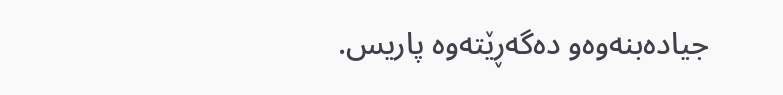جیاده‌بنه‌وه‌‌و ده‌گه‌ڕێته‌وه‌ پاریس.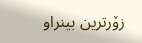زۆرترین بینراو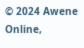© 2024 Awene Online,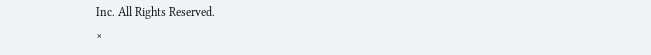Inc. All Rights Reserved.
×